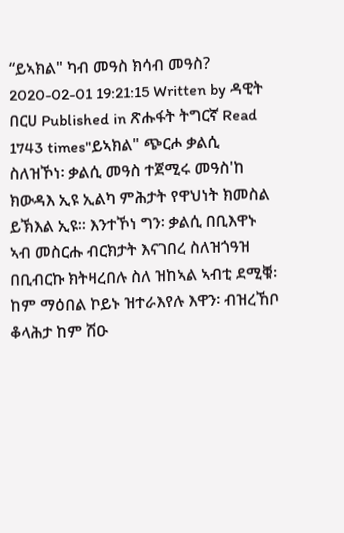“ይኣክል" ካብ መዓስ ክሳብ መዓስ?
2020-02-01 19:21:15 Written by ዳዊት በርሀ Published in ጽሑፋት ትግርኛ Read 1743 times"ይኣክል" ጭርሖ ቃልሲ ስለዝኾነ፡ ቃልሲ መዓስ ተጀሚሩ መዓስ'ከ ክውዳእ ኢዩ ኢልካ ምሕታት የዋህነት ክመስል ይኽእል ኢዩ። እንተኾነ ግን፡ ቃልሲ በቢእዋኑ ኣብ መስርሑ ብርክታት እናገበረ ስለዝጎዓዝ በቢብርኩ ክትዛረበሉ ስለ ዝከኣል ኣብቲ ደሚቑ፡ ከም ማዕበል ኮይኑ ዝተራእየሉ እዋን፡ ብዝረኸቦ ቆላሕታ ከም ሽዑ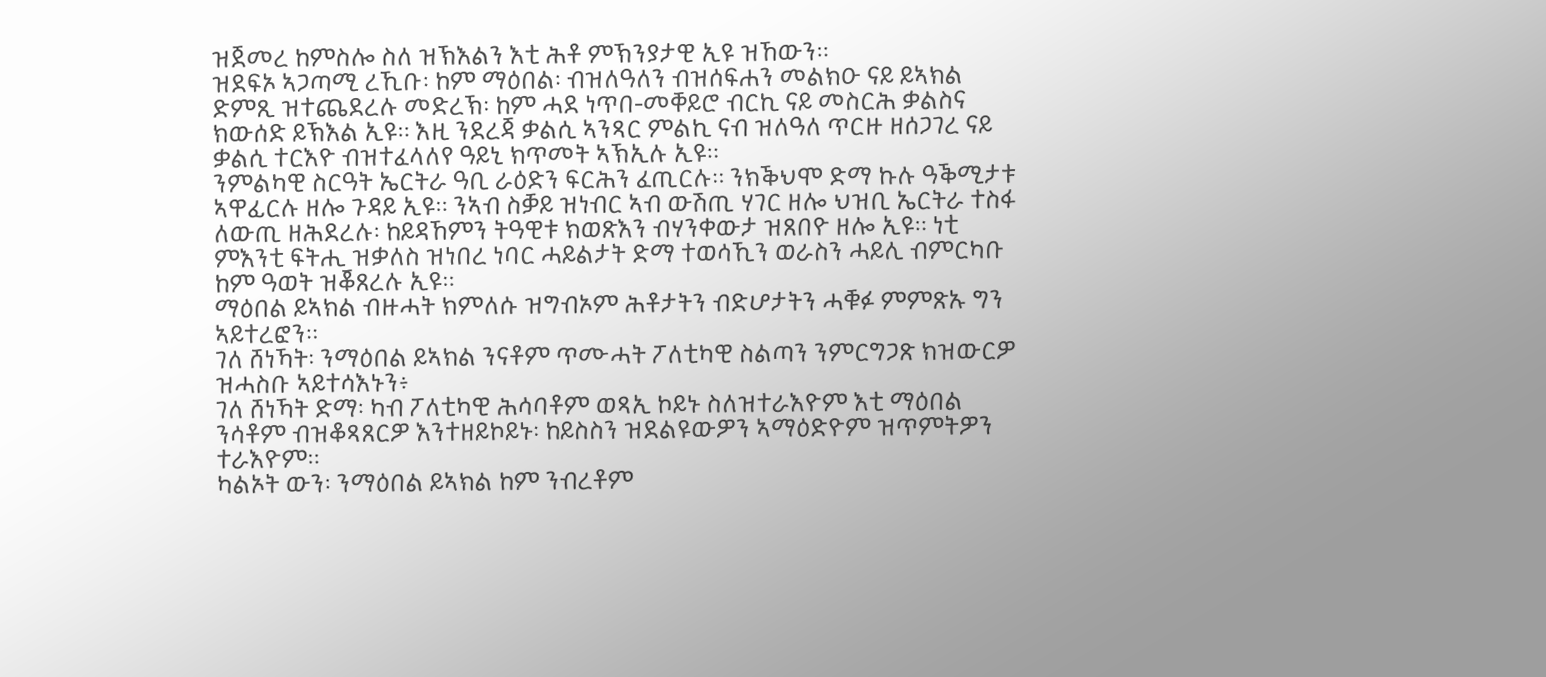ዝጀመረ ከምስሎ ስለ ዝኽእልን እቲ ሕቶ ምኽንያታዊ ኢዩ ዝኸውን።
ዝደፍኦ ኣጋጣሚ ረኺቡ፡ ከም ማዕበል፡ ብዝለዓለን ብዝሰፍሐን መልክዑ ናይ ይኣክል ድምጺ ዝተጨደረሉ መድረኽ፡ ከም ሓደ ነጥበ-መቐይሮ ብርኪ ናይ መስርሕ ቃልስና ክውሰድ ይኽእል ኢዩ። እዚ ንደረጃ ቃልሲ ኣንጻር ምልኪ ናብ ዝለዓለ ጥርዙ ዘሰጋገረ ናይ ቃልሲ ተርእዮ ብዝተፈላለየ ዓይኒ ክጥመት ኣኽኢሉ ኢዩ።
ንምልካዊ ስርዓት ኤርትራ ዓቢ ራዕድን ፍርሕን ፈጢርሉ። ንክቕህሞ ድማ ኩሉ ዓቕሚታቱ ኣዋፊርሉ ዘሎ ጉዳይ ኢዩ። ንኣብ ስቓይ ዝነብር ኣብ ውሽጢ ሃገር ዘሎ ህዝቢ ኤርትራ ተስፋ ለውጢ ዘሕደረሉ፡ ከይዳኸምን ትዓዊቱ ክወጽእን ብሃንቀውታ ዝጸበዮ ዘሎ ኢዩ። ነቲ ምእንቲ ፍትሒ ዝቃለስ ዝነበረ ነባር ሓይልታት ድማ ተወሳኺን ወራስን ሓይሊ ብምርካቡ ከም ዓወት ዝቖጸረሉ ኢዩ።
ማዕበል ይኣክል ብዙሓት ክምለሱ ዝግብኦም ሕቶታትን ብድሆታትን ሓቑፉ ምምጽኡ ግን ኣይተረፎን።
ገለ ሸነኻት፡ ንማዕበል ይኣክል ንናቶም ጥሙሓት ፖለቲካዊ ስልጣን ንምርግጋጽ ክዝውርዎ ዝሓስቡ ኣይተሳእኑን፥
ገለ ሸነኻት ድማ፡ ካብ ፖለቲካዊ ሕሳባቶም ወጻኢ ኮይኑ ስለዝተራእዮም እቲ ማዕበል ንሳቶም ብዝቆጻጸርዎ እንተዘይኮይኑ፡ ከይስስን ዝደልዩውዎን ኣማዕድዮም ዝጥምትዎን ተራእዮም።
ካልኦት ውን፡ ንማዕበል ይኣክል ከም ንብረቶም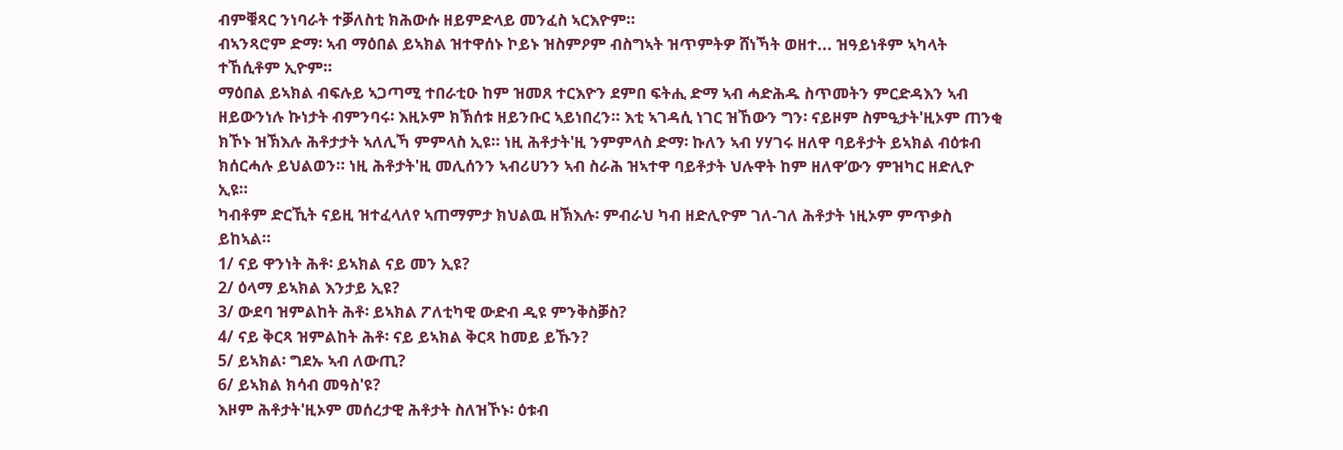ብምቑጻር ንነባራት ተቓለስቲ ክሕውሱ ዘይምድላይ መንፈስ ኣርእዮም።
ብኣንጻሮም ድማ፡ ኣብ ማዕበል ይኣክል ዝተዋሰኑ ኮይኑ ዝስምዖም ብስግኣት ዝጥምትዎ ሸነኻት ወዘተ... ዝዓይነቶም ኣካላት ተኸሲቶም ኢዮም።
ማዕበል ይኣክል ብፍሉይ ኣጋጣሚ ተበራቲዑ ከም ዝመጸ ተርእዮን ደምበ ፍትሒ ድማ ኣብ ሓድሕዱ ስጥመትን ምርድዳእን ኣብ ዘይውንነሉ ኩነታት ብምንባሩ፡ እዚኦም ክኽሰቱ ዘይንቡር ኣይነበረን። እቲ ኣገዳሲ ነገር ዝኸውን ግን፡ ናይዞም ስምዒታት'ዚኦም ጠንቂ ክኾኑ ዝኽእሉ ሕቶታታት ኣለሊኻ ምምላስ ኢዩ። ነዚ ሕቶታት'ዚ ንምምላስ ድማ፡ ኩለን ኣብ ሃሃገሩ ዘለዋ ባይቶታት ይኣክል ብዕቱብ ክሰርሓሉ ይህልወን። ነዚ ሕቶታት'ዚ መሊሰንን ኣብሪሀንን ኣብ ስራሕ ዝኣተዋ ባይቶታት ህሉዋት ከም ዘለዋ’ውን ምዝካር ዘድሊዮ ኢዩ።
ካብቶም ድርኺት ናይዚ ዝተፈላለየ ኣጠማምታ ክህልዉ ዘኽእሉ፡ ምብራህ ካብ ዘድሊዮም ገለ-ገለ ሕቶታት ነዚኦም ምጥቃስ ይከኣል።
1/ ናይ ዋንነት ሕቶ፡ ይኣክል ናይ መን ኢዩ?
2/ ዕላማ ይኣክል እንታይ ኢዩ?
3/ ውደባ ዝምልከት ሕቶ፡ ይኣክል ፖለቲካዊ ውድብ ዲዩ ምንቅስቓስ?
4/ ናይ ቅርጻ ዝምልከት ሕቶ፡ ናይ ይኣክል ቅርጻ ከመይ ይኹን?
5/ ይኣክል፡ ግደኡ ኣብ ለውጢ?
6/ ይኣክል ክሳብ መዓስ'ዩ?
እዞም ሕቶታት'ዚኦም መሰረታዊ ሕቶታት ስለዝኾኑ፡ ዕቱብ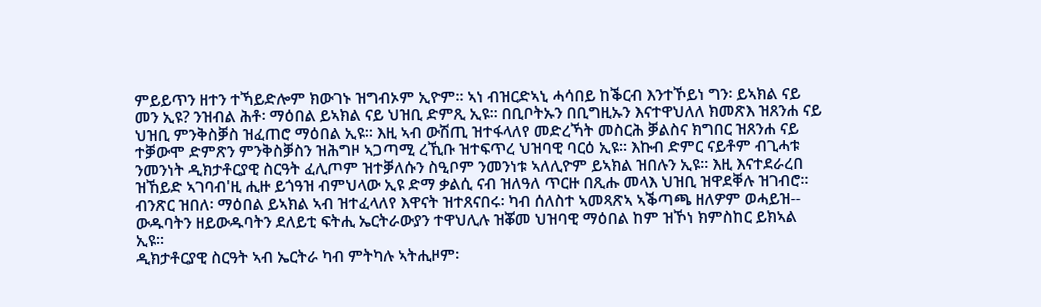ምይይጥን ዘተን ተኻይድሎም ክውገኑ ዝግብኦም ኢዮም። ኣነ ብዝርድኣኒ ሓሳበይ ከቕርብ እንተኾይነ ግን፡ ይኣክል ናይ መን ኢዩ? ንዝብል ሕቶ፡ ማዕበል ይኣክል ናይ ህዝቢ ድምጺ ኢዩ። በቢቦትኡን በቢግዚኡን እናተዋህለለ ክመጽእ ዝጸንሐ ናይ ህዝቢ ምንቅስቓስ ዝፈጠሮ ማዕበል ኢዩ። እዚ ኣብ ውሽጢ ዝተፋላለየ መድረኻት መስርሕ ቓልስና ክግበር ዝጸንሐ ናይ ተቓውሞ ድምጽን ምንቅስቓስን ዝሕግዞ ኣጋጣሚ ረኺቡ ዝተፍጥረ ህዝባዊ ባርዕ ኢዩ። እኩብ ድምር ናይቶም ብጊሓቱ ንመንነት ዲክታቶርያዊ ስርዓት ፈሊጦም ዝተቓለሱን ስዒቦም ንመንነቱ ኣለሊዮም ይኣክል ዝበሉን ኢዩ። እዚ እናተደራረበ ዝኸይድ ኣገባብ'ዚ ሒዙ ይጎዓዝ ብምህላው ኢዩ ድማ ቃልሲ ናብ ዝለዓለ ጥርዙ በጺሑ መላእ ህዝቢ ዝዋደቐሉ ዝገብሮ።
ብንጽር ዝበለ፡ ማዕበል ይኣክል ኣብ ዝተፈላለየ እዋናት ዝተጸናበሩ፡ ካብ ሰለስተ ኣመጻጽኣ ኣቕጣጫ ዘለዎም ወሓይዝ-- ውዱባትን ዘይውዱባትን ደለይቲ ፍትሒ ኤርትራውያን ተዋህሊሉ ዝቖመ ህዝባዊ ማዕበል ከም ዝኾነ ክምስከር ይክኣል ኢዩ።
ዲክታቶርያዊ ስርዓት ኣብ ኤርትራ ካብ ምትካሉ ኣትሒዞም፡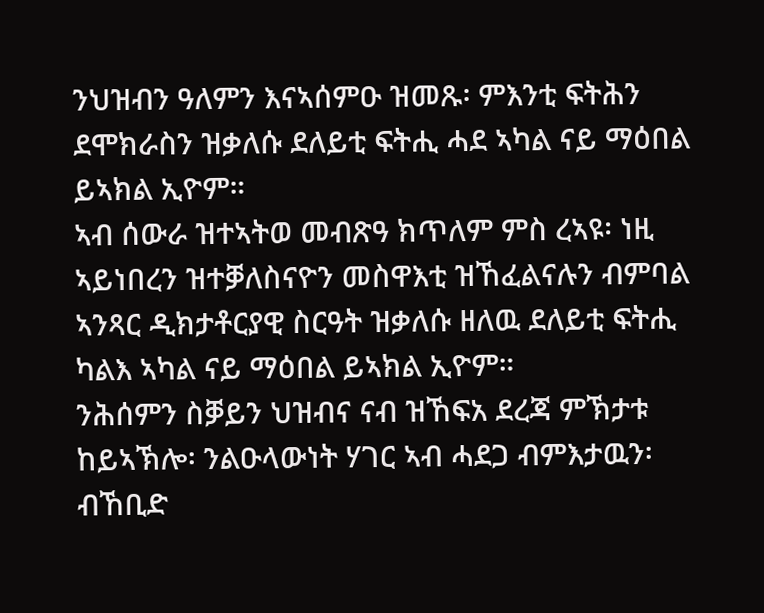ንህዝብን ዓለምን እናኣሰምዑ ዝመጹ፡ ምእንቲ ፍትሕን ደሞክራስን ዝቃለሱ ደለይቲ ፍትሒ ሓደ ኣካል ናይ ማዕበል ይኣክል ኢዮም።
ኣብ ሰውራ ዝተኣትወ መብጽዓ ክጥለም ምስ ረኣዩ፡ ነዚ ኣይነበረን ዝተቓለስናዮን መስዋእቲ ዝኸፈልናሉን ብምባል ኣንጻር ዲክታቶርያዊ ስርዓት ዝቃለሱ ዘለዉ ደለይቲ ፍትሒ ካልእ ኣካል ናይ ማዕበል ይኣክል ኢዮም።
ንሕሰምን ስቓይን ህዝብና ናብ ዝኸፍአ ደረጃ ምኽታቱ ከይኣኽሎ፡ ንልዑላውነት ሃገር ኣብ ሓደጋ ብምእታዉን፡ ብኸቢድ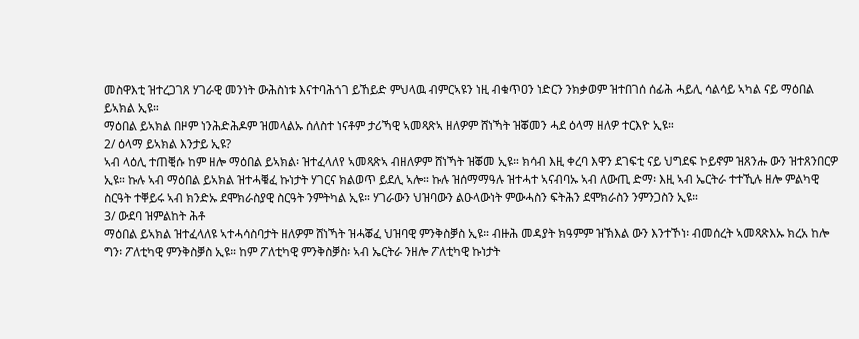መስዋእቲ ዝተረጋገጸ ሃገራዊ መንነት ውሕስነቱ እናተባሕጎገ ይኸይድ ምህላዉ ብምርኣዩን ነዚ ብቁጥዐን ነድርን ንክቃወም ዝተበገሰ ሰፊሕ ሓይሊ ሳልሳይ ኣካል ናይ ማዕበል ይኣክል ኢዩ።
ማዕበል ይኣክል በዞም ነንሕድሕዶም ዝመላልኡ ሰለስተ ነናቶም ታሪኻዊ ኣመጻጽኣ ዘለዎም ሸነኻት ዝቖመን ሓደ ዕላማ ዘለዎ ተርእዮ ኢዩ።
2/ ዕላማ ይኣክል እንታይ ኢዩ?
ኣብ ላዕሊ ተጠቒሱ ከም ዘሎ ማዕበል ይኣክል፡ ዝተፈላለየ ኣመጻጽኣ ብዘለዎም ሸነኻት ዝቖመ ኢዩ። ክሳብ እዚ ቀረባ እዋን ደገፍቲ ናይ ህግደፍ ኮይኖም ዝጸንሑ ውን ዝተጸንበርዎ ኢዩ። ኩሉ ኣብ ማዕበል ይኣክል ዝተሓቑፈ ኩነታት ሃገርና ክልወጥ ይደሊ ኣሎ። ኩሉ ዝሰማማዓሉ ዝተሓተ ኣናብባኡ ኣብ ለውጢ ድማ፡ እዚ ኣብ ኤርትራ ተተኺሉ ዘሎ ምልካዊ ስርዓት ተቐይሩ ኣብ ክንድኡ ደሞክራስያዊ ስርዓት ንምትካል ኢዩ። ሃገራውን ህዝባውን ልዑላውነት ምውሓስን ፍትሕን ደሞክራስን ንምንጋስን ኢዩ።
3/ ውደባ ዝምልከት ሕቶ
ማዕበል ይኣክል ዝተፈላለዩ ኣተሓሳስባታት ዘለዎም ሸነኻት ዝሓቖፈ ህዝባዊ ምንቅስቓስ ኢዩ። ብዙሕ መዳያት ክዓምም ዝኽእል ውን እንተኾነ፡ ብመሰረት ኣመጻጽእኡ ክረአ ከሎ ግን፡ ፖለቲካዊ ምንቅስቓስ ኢዩ። ከም ፖለቲካዊ ምንቅስቓስ፡ ኣብ ኤርትራ ንዘሎ ፖለቲካዊ ኩነታት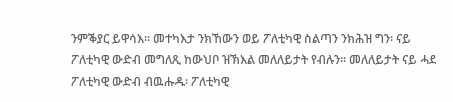ንምቕያር ይዋሳእ። መተካእታ ንክኸውን ወይ ፖለቲካዊ ስልጣን ንክሕዝ ግን፡ ናይ ፖለቲካዊ ውድብ መግለጺ ከውህቦ ዝኽእል መለለይታት የብሉን። መለለይታት ናይ ሓደ ፖለቲካዊ ውድብ ብዉሑዱ፡ ፖለቲካዊ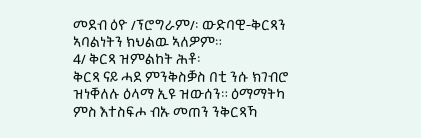መደብ ዕዮ /ፕሮግራም/፡ ውድባዊ-ቅርጻን ኣባልነትን ክህልዉ ኣለዎም።
4/ ቅርጻ ዝምልከት ሕቶ፡
ቅርጻ ናይ ሓደ ምንቅስቓስ በቲ ንሱ ክገብሮ ዝነቐለሉ ዕላማ ኢዩ ዝውሰን። ዕማማትካ ምስ እተስፍሖ ብኡ መጠን ንቅርጻኻ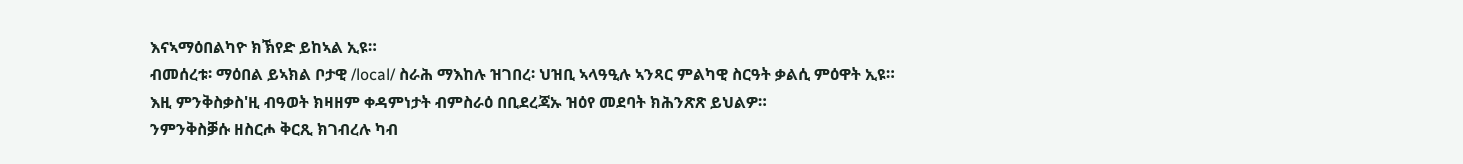እናኣማዕበልካዮ ክኽየድ ይከኣል ኢዩ።
ብመሰረቱ፡ ማዕበል ይኣክል ቦታዊ /local/ ስራሕ ማእከሉ ዝገበረ፡ ህዝቢ ኣላዓዒሉ ኣንጻር ምልካዊ ስርዓት ቃልሲ ምዕዋት ኢዩ። እዚ ምንቅስቃስ'ዚ ብዓወት ክዛዘም ቀዳምነታት ብምስራዕ በቢደረጃኡ ዝዕየ መደባት ክሕንጽጽ ይህልዎ።
ንምንቅስቓሱ ዘስርሖ ቅርጺ ክገብረሉ ካብ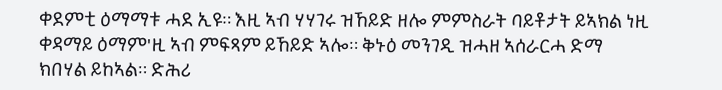ቀደምቲ ዕማማቱ ሓደ ኢዩ። እዚ ኣብ ሃሃገሩ ዝኸይድ ዘሎ ምምስራት ባይቶታት ይኣክል ነዚ ቀዳማይ ዕማም'ዚ ኣብ ምፍጻም ይኸይድ ኣሎ። ቅኑዕ መንገዲ ዝሓዘ ኣሰራርሓ ድማ ክበሃል ይከኣል። ድሕሪ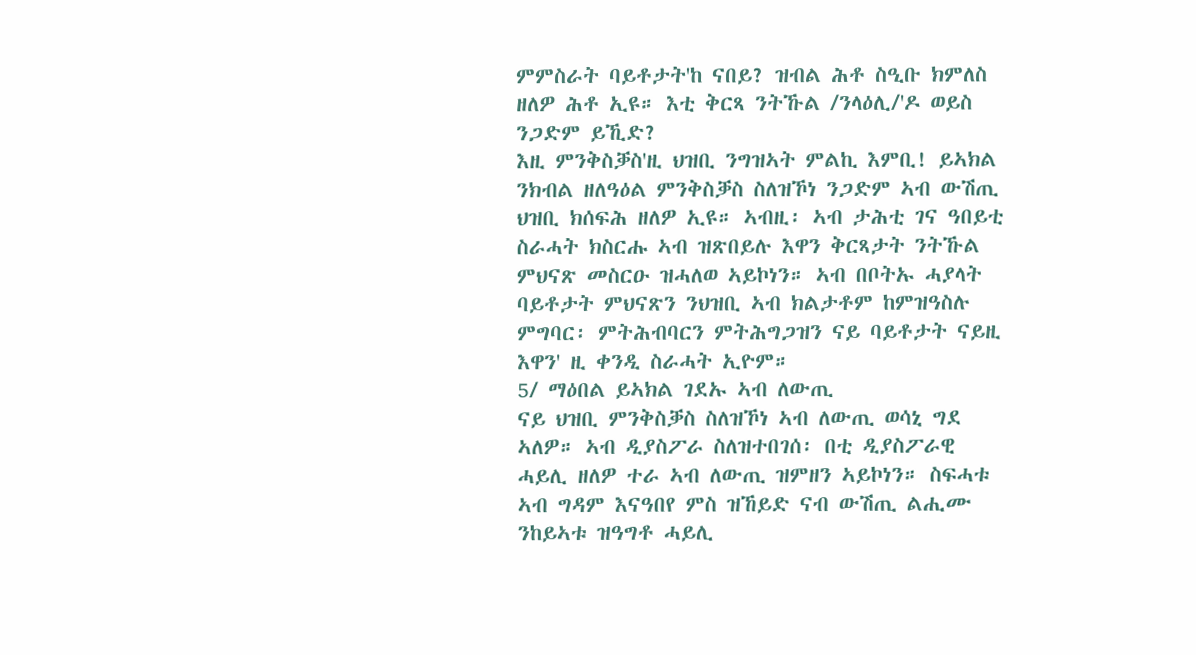ምምስራት ባይቶታት'ከ ናበይ? ዝብል ሕቶ ስዒቡ ክምለስ ዘለዎ ሕቶ ኢዩ። እቲ ቅርጻ ንትኹል /ንላዕሊ/'ዶ ወይስ ንጋድም ይኺድ?
እዚ ምንቅስቓስ'ዚ ህዝቢ ንግዝኣት ምልኪ እምቢ! ይኣክል ንክብል ዘለዓዕል ምንቅስቓስ ስለዝኾነ ንጋድም ኣብ ውሽጢ ህዝቢ ክሰፍሕ ዘለዎ ኢዩ። ኣብዚ፡ ኣብ ታሕቲ ገና ዓበይቲ ስራሓት ክስርሑ ኣብ ዝጽበይሉ እዋን ቅርጻታት ንትኹል ምህናጽ መስርዑ ዝሓለወ ኣይኮነን። ኣብ በቦትኡ ሓያላት ባይቶታት ምህናጽን ንህዝቢ ኣብ ክልታቶም ከምዝዓስሉ ምግባር፡ ምትሕብባርን ምትሕግጋዝን ናይ ባይቶታት ናይዚ እዋን' ዚ ቀንዲ ስራሓት ኢዮም።
5/ ማዕበል ይኣክል ገደኡ ኣብ ለውጢ
ናይ ህዝቢ ምንቅስቓስ ስለዝኾነ ኣብ ለውጢ ወሳኒ ግደ ኣለዎ። ኣብ ዲያስፖራ ስለዝተበገሰ፡ በቲ ዲያስፖራዊ ሓይሊ ዘለዎ ተራ ኣብ ለውጢ ዝምዘን ኣይኮነን። ስፍሓቱ ኣብ ግዳም እናዓበየ ምስ ዝኸይድ ናብ ውሽጢ ልሒሙ ንከይኣቱ ዝዓግቶ ሓይሊ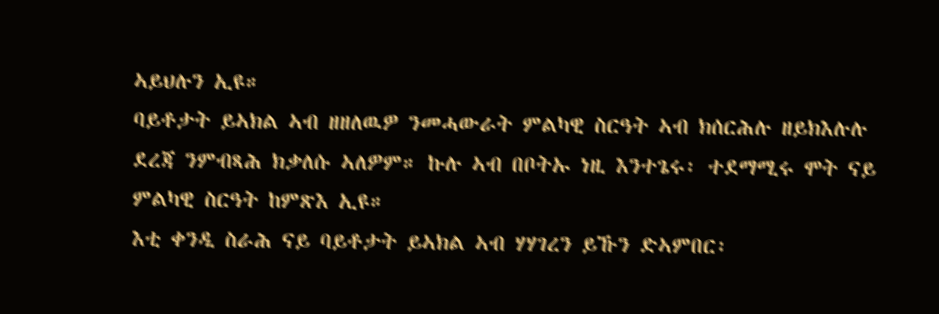ኣይህሉን ኢዩ።
ባይቶታት ይኣክል ኣብ ዘዘለዉዎ ንመሓውራት ምልካዊ ስርዓት ኣብ ክሰርሕሉ ዘይክእሉሉ ደረጃ ንምብጻሕ ክቃለሱ ኣለዎም። ኩሉ ኣብ በቦትኡ ነዚ እንተጌሩ፡ ተደማሚሩ ሞት ናይ ምልካዊ ስርዓት ከምጽእ ኢዩ።
እቲ ቀንዲ ስራሕ ናይ ባይቶታት ይኣክል ኣብ ሃሃገረን ይኹን ድኣምበር፡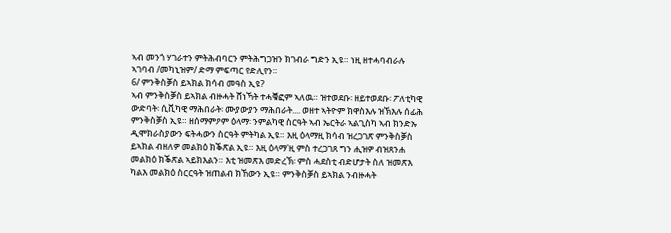ኣብ መንጎ ሃገራተን ምትሕብባርን ምትሕግጋዝን ክገብራ ግድን ኢዩ። ነዚ ዘተሓባብራሉ ኣገባብ /መካኒዝም/ ድማ ምፍጣር የድሊየን።
6/ ምንቅስቓስ ይኣክል ክሳብ መዓስ ኢዩ?
ኣብ ምንቅስቓስ ይኣክል ብዙሓት ሸነኻት ተሓቑፎም ኣለዉ። ዝተወደቡ፡ ዘይተወደቡ፡ ፖለቲካዊ ውድባት፡ ሲቪካዊ ማሕበራት፡ ሙያውያን ማሕበራት.... ወዘተ ኣትዮም ክዋስእሉ ዝኽእሉ ሰፊሕ ምንቅስቓስ ኢዩ። ዘሰማምዖም ዕላማ፡ ንምልካዊ ስርዓት ኣብ ኤርትራ ኣልጊስካ ኣብ ክንድኡ ዲሞክራስያውን ፍትሓውን ስርዓት ምትካል ኢዩ። እዚ ዕላማዚ ክሳብ ዝረጋገጽ ምንቅስቓስ ይኣክል ብዘለዎ መልክዕ ክቕጽል ኢዩ። እዚ ዕላማ'ዚ ምስ ተረጋገጸ ግን ሒዝዎ ብዝጸንሐ መልክዕ ክቕጽል ኣይክእልን። እቲ ዝመጽእ መድረኽ፡ ምስ ሓደስቲ ብድሆታት ስለ ዝመጽእ ካልእ መልክዕ ስርርዓት ዝጠልብ ክኸውን ኢዩ። ምንቅስቓስ ይኣክል ንብዙሓት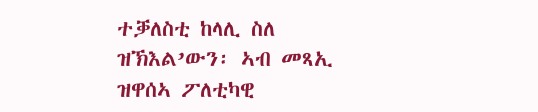ተቓለስቲ ከላሊ ስለ ዝኽእል’ውን፡ ኣብ መጻኢ ዝዋሰኣ ፖለቲካዊ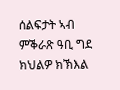ሰልፍታት ኣብ ምቕራጽ ዓቢ ግደ ክህልዎ ክኽእል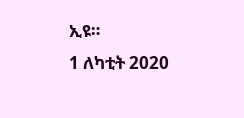ኢዩ።
1 ለካቲት 2020